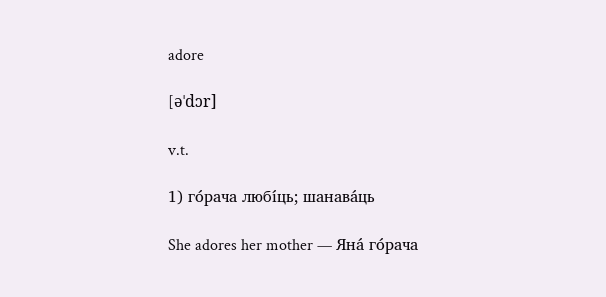adore

[əˈdɔr]

v.t.

1) го́рача любі́ць; шанава́ць

She adores her mother — Яна́ го́рача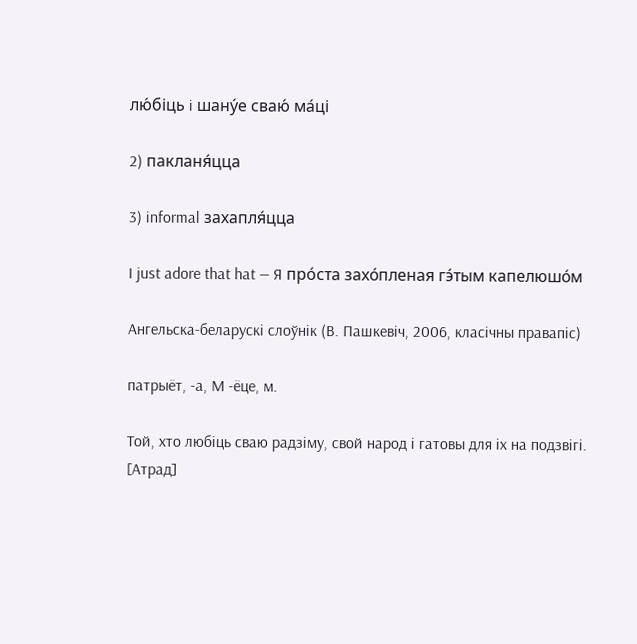лю́біць і шану́е сваю́ ма́ці

2) пакланя́цца

3) informal захапля́цца

I just adore that hat — Я про́ста захо́пленая гэ́тым капелюшо́м

Ангельска-беларускі слоўнік (В. Пашкевіч, 2006, класічны правапіс)

патрыёт, ‑а, М ‑ёце, м.

Той, хто любіць сваю радзіму, свой народ і гатовы для іх на подзвігі. [Атрад]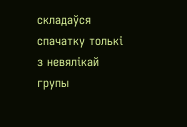складаўся спачатку толькі з невялікай групы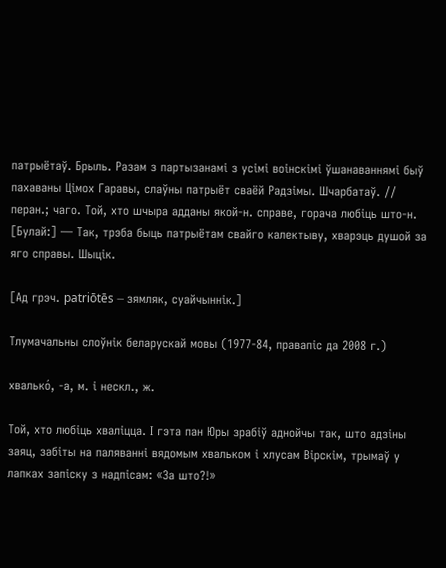патрыётаў. Брыль. Разам з партызанамі з усімі воінскімі ўшанаваннямі быў пахаваны Цімох Гаравы, слаўны патрыёт сваёй Радзімы. Шчарбатаў. // перан.; чаго. Той, хто шчыра адданы якой‑н. справе, горача любіць што‑н. [Булай:] — Так, трэба быць патрыётам свайго калектыву, хварэць душой за яго справы. Шыцік.

[Ад грэч. patriōtēs — зямляк, суайчыннік.]

Тлумачальны слоўнік беларускай мовы (1977-84, правапіс да 2008 г.)

хвалько́, ‑а, м. і нескл., ж.

Той, хто любіць хваліцца. І гэта пан Юры зрабіў аднойчы так, што адзіны заяц, забіты на паляванні вядомым хвальком і хлусам Вірскім, трымаў у лапках запіску з надпісам: «За што?!»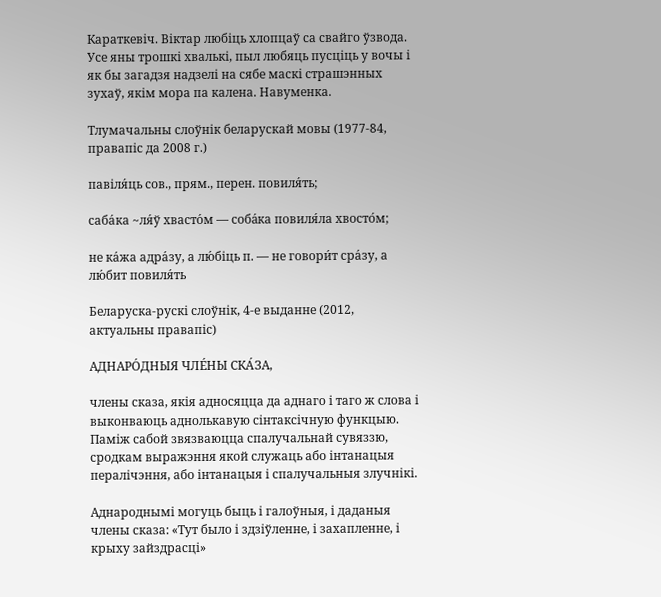Караткевіч. Віктар любіць хлопцаў са свайго ўзвода. Усе яны трошкі хвалькі, пыл любяць пусціць у вочы і як бы загадзя надзелі на сябе маскі страшэнных зухаў, якім мора па калена. Навуменка.

Тлумачальны слоўнік беларускай мовы (1977-84, правапіс да 2008 г.)

павіля́ць сов., прям., перен. повиля́ть;

саба́ка ~ля́ў хвасто́м — соба́ка повиля́ла хвосто́м;

не ка́жа адра́зу, а лю́біць п. — не говори́т сра́зу, а лю́бит повиля́ть

Беларуска-рускі слоўнік, 4-е выданне (2012, актуальны правапіс)

АДНАРО́ДНЫЯ ЧЛЕ́НЫ СКА́ЗА,

члены сказа, якія адносяцца да аднаго і таго ж слова і выконваюць аднолькавую сінтаксічную функцыю. Паміж сабой звязваюцца спалучальнай сувяззю, сродкам выражэння якой служаць або інтанацыя пералічэння, або інтанацыя і спалучальныя злучнікі.

Аднароднымі могуць быць і галоўныя, і даданыя члены сказа: «Тут было і здзіўленне, і захапленне, і крыху зайздрасці»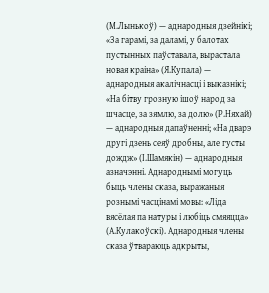(М.Лынькоў) — аднародныя дзейнікі; «За гарамі, за даламі, у балотах пустынных паўставала, вырастала новая краіна» (Я.Купала) — аднародныя акалічнасці і выказнікі; «На бітву грозную ішоў народ за шчасце, за зямлю, за долю» (Р.Няхай) — аднародныя дапаўненні; «На дварэ другі дзень сеяў дробны, але густы дождж» (І.Шамякін) — аднародныя азначэнні. Аднароднымі могуць быць члены сказа, выражаныя рознымі часцінамі мовы: «Ліда вясёлая па натуры і любіць смяяцца» (А.Кулакоўскі). Аднародныя члены сказа ўтвараюць адкрыты,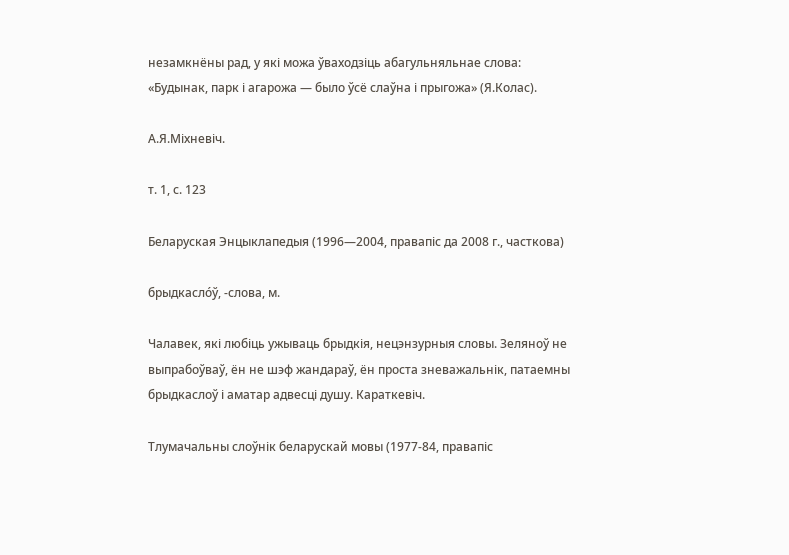незамкнёны рад, у які можа ўваходзіць абагульняльнае слова: «Будынак, парк і агарожа — было ўсё слаўна і прыгожа» (Я.Колас).

А.Я.Міхневіч.

т. 1, с. 123

Беларуская Энцыклапедыя (1996—2004, правапіс да 2008 г., часткова)

брыдкасло́ў, ‑слова, м.

Чалавек, які любіць ужываць брыдкія, нецэнзурныя словы. Зеляноў не выпрабоўваў, ён не шэф жандараў, ён проста зневажальнік, патаемны брыдкаслоў і аматар адвесці душу. Караткевіч.

Тлумачальны слоўнік беларускай мовы (1977-84, правапіс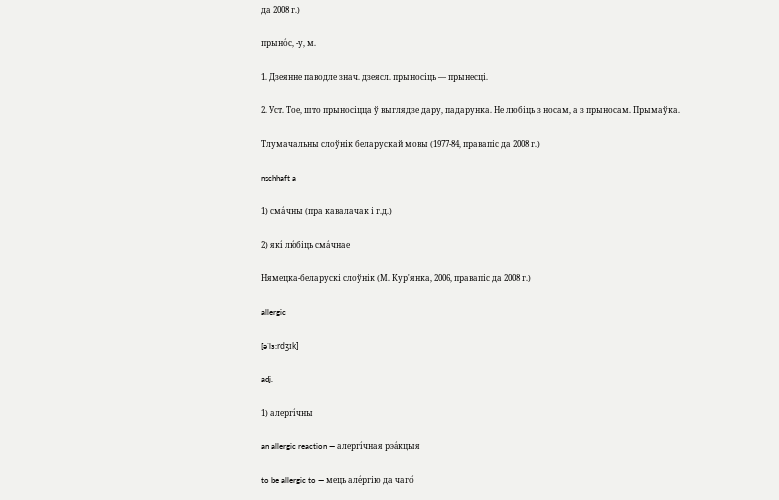да 2008 г.)

прыно́с, ‑у, м.

1. Дзеянне паводле знач. дзеясл. прыносіць — прынесці.

2. Уст. Тое, што прыносіцца ў выглядзе дару, падарунка. Не любіць з носам, а з прыносам. Прымаўка.

Тлумачальны слоўнік беларускай мовы (1977-84, правапіс да 2008 г.)

nschhaft a

1) сма́чны (пра кавалачак і г.д.)

2) які́ лю́біць сма́чнае

Нямецка-беларускі слоўнік (М. Кур'янка, 2006, правапіс да 2008 г.)

allergic

[əˈlɜ:rdʒɪk]

adj.

1) алергі́чны

an allergic reaction — алергі́чная рэа́кцыя

to be allergic to — мець але́ргію да чаго́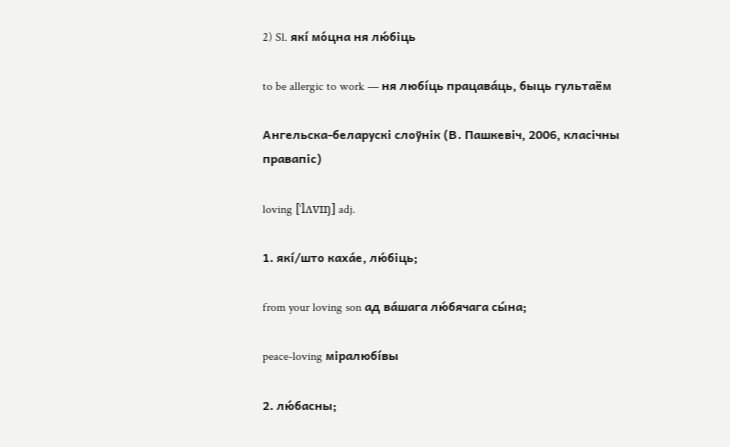2) Sl. які́ мо́цна ня лю́біць

to be allergic to work — ня любі́ць працава́ць, быць гультаём

Ангельска-беларускі слоўнік (В. Пашкевіч, 2006, класічны правапіс)

loving [ˈlʌvɪŋ] adj.

1. які́/што каха́е, лю́біць;

from your loving son ад ва́шага лю́бячага сы́на;

peace-loving міралюбі́вы

2. лю́басны;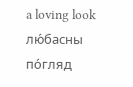a loving look лю́басны по́гляд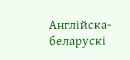Англійска-беларускі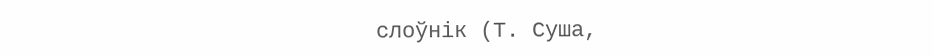слоўнік (Т. Суша,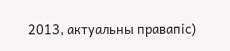2013, актуальны правапіс)